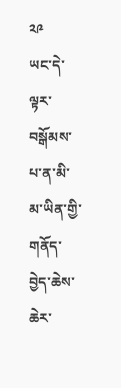༢༩
ཡང་དེ་ལྟར་བསྒོམས་པ་ན་མི་མ་ཡིན་གྱི་གནོད་བྱེད་ཆེས་ཆེར་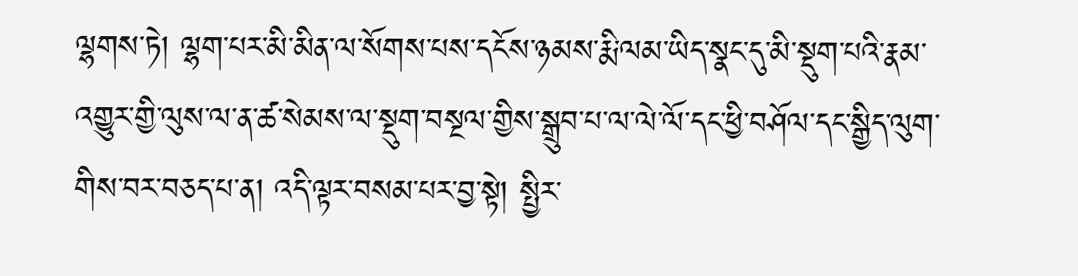ལྷགས་ཏེ། ལྷག་པར་མི་མིན་ལ་སོགས་པས་དངོས་ཉམས་རྨི་ལམ་ཡིད་སྣང་དུ་མི་སྡུག་པའི་རྣམ་འགྱུར་གྱི་ལུས་ལ་ན་ཚ་སེམས་ལ་སྡུག་བསྔལ་གྱིས་སྒྲུབ་པ་ལ་ལེ་ལོ་དང་ཕྱི་བཤོལ་དང་སྒྱིད་ལུག་གིས་བར་བཅད་པ་ན། འདི་ལྟར་བསམ་པར་བྱ་སྟེ། སྤྱིར་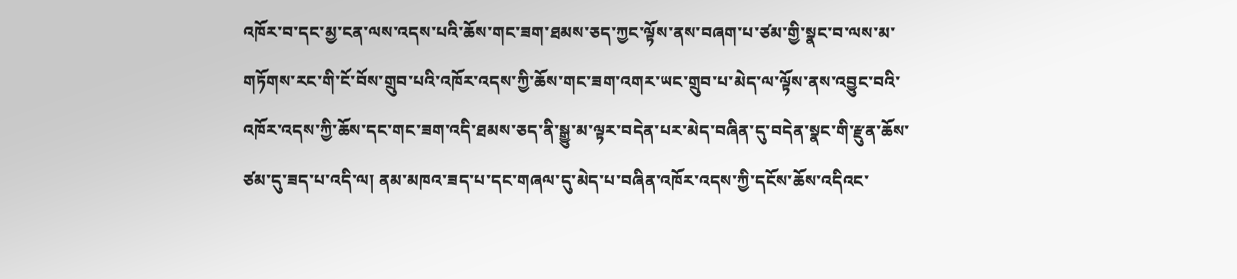འཁོར་བ་དང་མྱ་ངན་ལས་འདས་པའི་ཆོས་གང་ཟག་ཐམས་ཅད་ཀྱང་ལྟོས་ནས་བཞག་པ་ཙམ་གྱི་སྣང་བ་ལས་མ་གཏོགས་རང་གི་ངོ་བོས་གྲུབ་པའི་འཁོར་འདས་ཀྱི་ཆོས་གང་ཟག་འགར་ཡང་གྲུབ་པ་མེད་ལ་ལྟོས་ནས་འབྱུང་བའི་འཁོར་འདས་ཀྱི་ཆོས་དང་གང་ཟག་འདི་ཐམས་ཅད་ནི་སྒྱུ་མ་ལྟར་བདེན་པར་མེད་བཞིན་དུ་བདེན་སྣང་གི་རྫུན་ཆོས་ཙམ་དུ་ཟད་པ་འདི་ལ། ནམ་མཁའ་ཟད་པ་དང་གཞལ་དུ་མེད་པ་བཞིན་འཁོར་འདས་ཀྱི་དངོས་ཆོས་འདིའང་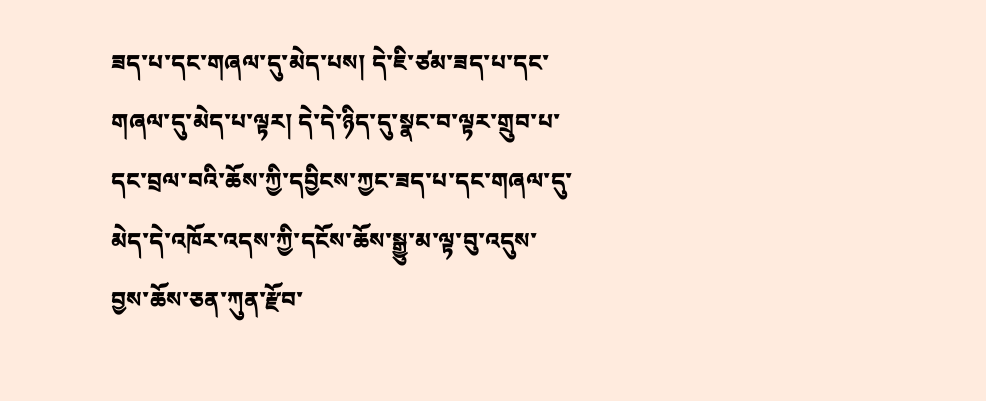ཟད་པ་དང་གཞལ་དུ་མེད་པས། དེ་ཇི་ཙམ་ཟད་པ་དང་གཞལ་དུ་མེད་པ་ལྟར། དེ་དེ་ཉིད་དུ་སྣང་བ་ལྟར་གྲུབ་པ་དང་བྲལ་བའི་ཆོས་ཀྱི་དབྱིངས་ཀྱང་ཟད་པ་དང་གཞལ་དུ་མེད་དེ་འཁོར་འདས་ཀྱི་དངོས་ཆོས་སྒྱུ་མ་ལྟ་བུ་འདུས་བྱས་ཆོས་ཅན་ཀུན་རྫོབ་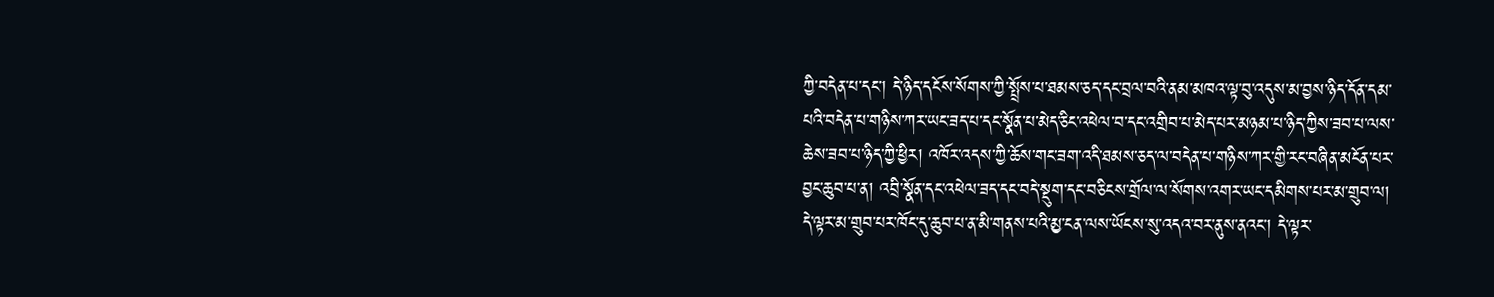ཀྱི་བདེན་པ་དང་། དེ་ཉིད་དངོས་སོགས་ཀྱི་སྤྲོས་པ་ཐམས་ཅད་དང་བྲལ་བའི་ནམ་མཁའ་ལྟ་བུ་འདུས་མ་བྱས་ཉིད་དོན་དམ་པའི་བདེན་པ་གཉིས་ཀར་ཡང་ཟད་པ་དང་སྣོན་པ་མེད་ཅིང་འཕེལ་བ་དང་འགྲིབ་པ་མེད་པར་མཉམ་པ་ཉིད་ཀྱིས་ཟབ་པ་ལས་ཆེས་ཟབ་པ་ཉིད་ཀྱི་ཕྱིར། འཁོར་འདས་ཀྱི་ཆོས་གང་ཟག་འདི་ཐམས་ཅད་ལ་བདེན་པ་གཉིས་ཀར་གྱི་རང་བཞིན་མངོན་པར་བྱང་ཆུབ་པ་ན། འབྲི་སྣོན་དང་འཕེལ་ཟད་དང་བདེ་སྡུག་དང་བཅིངས་གྲོལ་ལ་སོགས་འགར་ཡང་དམིགས་པར་མ་གྲུབ་ལ། དེ་ལྟར་མ་གྲུབ་པར་ཁོང་དུ་ཆུབ་པ་ན་མི་གནས་པའི་མྱ་ངན་ལས་ཡོངས་སུ་འདའ་བར་ནུས་ནའང་། དེ་ལྟར་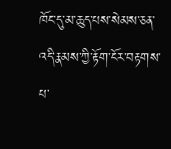ཁོང་དུ་མ་ཆུད་པས་སེམས་ཅན་འདི་རྣམས་ཀྱི་རྟོག་ངོར་བརྟགས་པ་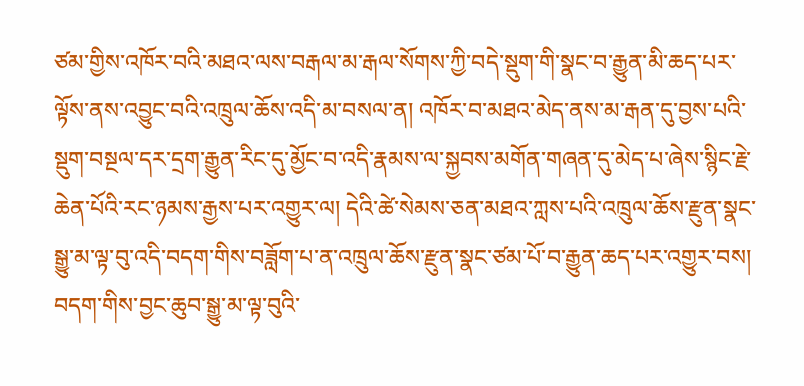ཙམ་གྱིས་འཁོར་བའི་མཐའ་ལས་བརྒལ་མ་རྒལ་སོགས་ཀྱི་བདེ་སྡུག་གི་སྣང་བ་རྒྱུན་མི་ཆད་པར་ལྟོས་ནས་འབྱུང་བའི་འཁྲུལ་ཆོས་འདི་མ་བསལ་ན། འཁོར་བ་མཐའ་མེད་ནས་མ་རྒན་དུ་བྱས་པའི་སྡུག་བསྔལ་དར་དྲག་རྒྱུན་རིང་དུ་མྱོང་བ་འདི་རྣམས་ལ་སྐྱབས་མགོན་གཞན་དུ་མེད་པ་ཞེས་སྙིང་རྗེ་ཆེན་པོའི་རང་ཉམས་རྒྱས་པར་འགྱུར་ལ། དེའི་ཚེ་སེམས་ཅན་མཐའ་ཀླས་པའི་འཁྲུལ་ཆོས་རྫུན་སྣང་སྒྱུ་མ་ལྟ་བུ་འདི་བདག་གིས་བཟློག་པ་ན་འཁྲུལ་ཆོས་རྫུན་སྣང་ཙམ་པོ་བ་རྒྱུན་ཆད་པར་འགྱུར་བས། བདག་གིས་བྱང་ཆུབ་སྒྱུ་མ་ལྟ་བུའི་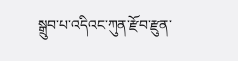སྒྲུབ་པ་འདིའང་ཀུན་རྫོབ་རྫུན་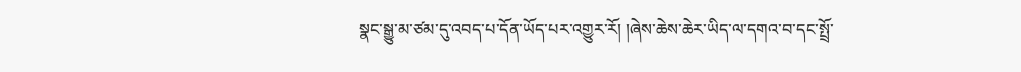སྣང་སྒྱུ་མ་ཙམ་དུ་འབད་པ་དོན་ཡོད་པར་འགྱུར་རོ། །ཞེས་ཆེས་ཆེར་ཡིད་ལ་དགའ་བ་དང་སྤྲོ་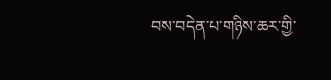བས་བདེན་པ་གཉིས་ཆར་གྱི་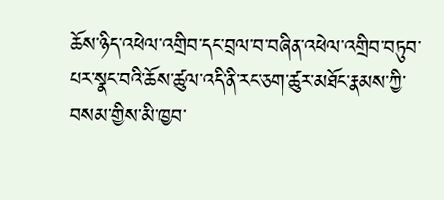ཆོས་ཉིད་འཕེལ་འགྲིབ་དང་བྲལ་བ་བཞིན་འཕེལ་འགྲིབ་བཏུབ་པར་སྣང་བའི་ཆོས་ཚུལ་འདི་ནི་རང་ཅག་ཚུར་མཐོང་རྣམས་ཀྱི་བསམ་གྱིས་མི་ཁྱབ་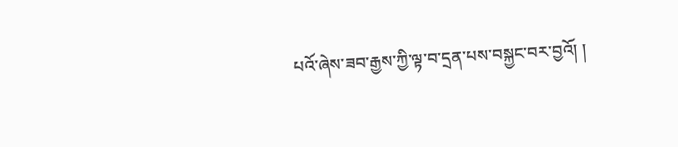པའོ་ཞེས་ཟབ་རྒྱས་ཀྱི་ལྟ་བ་དྲན་པས་བསྐྱང་བར་བྱའོ། །